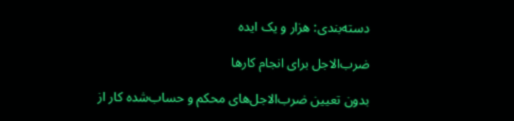دسته‌بندی: هزار و یک ایده

ضرب‌الاجل برای انجام کارها

بدون تعیین ضرب‌الاجل‌های محکم و حساب‌شده کار از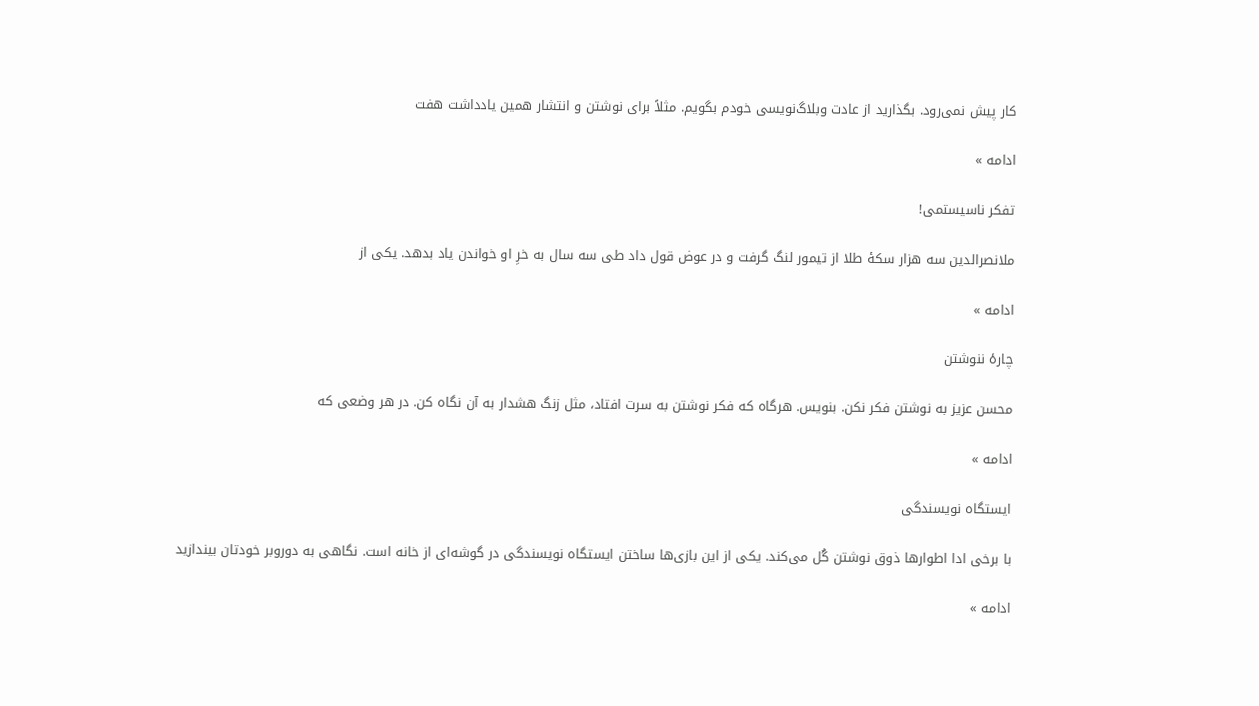کار پیش نمی‌رود. بگذارید از عادت وبلاگ‌نویسی خودم بگویم. مثلاً برای نوشتن و انتشار همین یادداشت هفت

ادامه »

تفکر ناسیستمی!

ملانصرالدین سه هزار سکۀ طلا از تیمور لنگ گرفت و در عوض قول داد طی سه سال به خرِ او خواندن یاد بدهد. یکی از

ادامه »

چارۀ ننوشتن

محسن عزیز به نوشتن فکر نکن. بنویس. هرگاه که فکر نوشتن به سرت افتاد، مثل زنگ هشدار به آن نگاه کن. در هر وضعی که

ادامه »

ایستگاه نویسندگی

با برخی ادا اطوارها ذوق نوشتن گُل می‌کند. یکی از این بازی‌ها ساختن ایستگاه نویسندگی در گوشه‌ای از خانه است. نگاهی به دوروبر خودتان بیندازید

ادامه »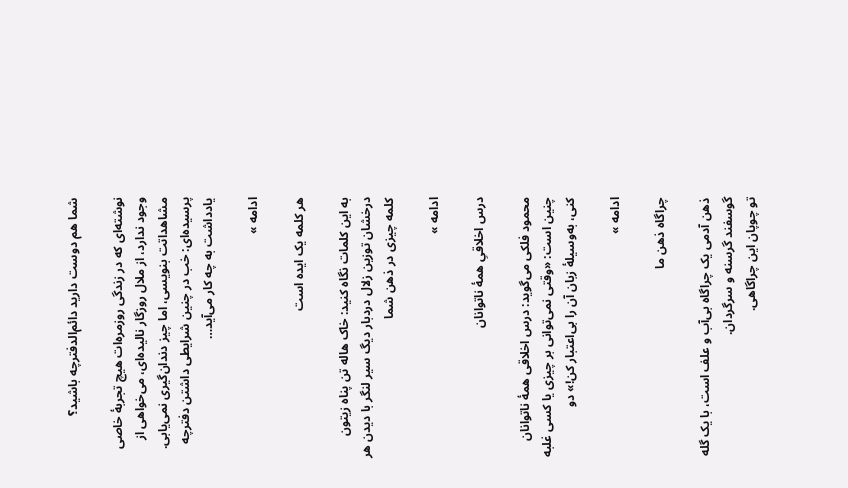شما هم دوست دارید دائم‌الدفترچه باشید؟

نوشته‌ای که در زندگی روزمره‌ات هیچ تجربۀ خاصی وجود ندارد، از ملال روزگار نالیده‌ای، می‌خواهی از مشاهداتت بنویسی، اما چیز دندان‌گیری نمی‌یابی. پرسیده‌ای: خب در چنین شرایطی داشتن دفترچه یادداشت به چه ‌کار می‌آید…

ادامه »

هر کلمه یک ایده است

به این کلمات نگاه کنید: خاک هاله تن پناه زیتون درخشان توزین زلال دردبار دیگ سیر لنگر با دیدن هر کلمه چیزی در ذهن شما

ادامه »

درس اخلاقیِ همۀ ناتوانان

محمود فلکی می‌گوید: درس اخلاقی همۀ ناتوانان چنین است: «وقتی نمی‌توانی بر چیزی یا کسی غلبه کنی، به‌وسیلۀ زبان آن را بی‌اعتبار کن!» دو

ادامه »

چراگاه ذهن ما

ذهن آدمی یک چراگاه بی‌آب و علف است، با یک گله گوسفند گرسنه و سرگردان.
تو چوپان این چراگاهی.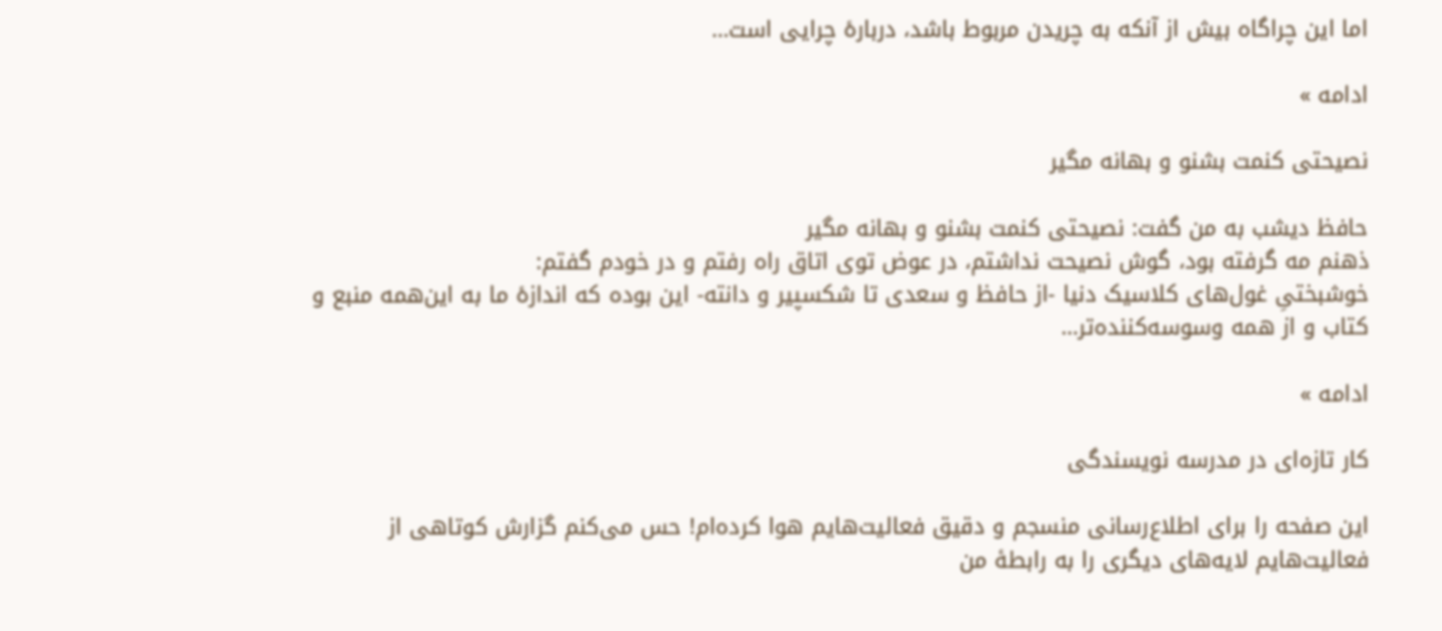اما این چراگاه بیش از آنکه به چریدن مربوط باشد، دربارۀ چرایی است…

ادامه »

نصیحتی کنمت بشنو و بهانه مگیر

حافظ دیشب به من گفت: نصیحتی کنمت بشنو و بهانه مگیر
ذهنم مه گرفته بود، گوش نصیحت نداشتم، در عوض توی اتاق راه رفتم و در خودم گفتم:
خوشبختیِ غول‌های کلاسیک دنیا -از حافظ و سعدی تا شکسپیر و دانته- این بوده که اندازۀ ما به این‌همه منبع و کتاب و از همه وسوسه‌کننده‌تر…

ادامه »

کار تازه‌ای در مدرسه نویسندگی

این صفحه را برای اطلاع‌رسانی منسجم و دقیق فعالیت‌هایم هوا کرده‌ام! حس می‌کنم گزارش کوتاهی از فعالیت‌هایم لایه‌های دیگری را به رابطۀ من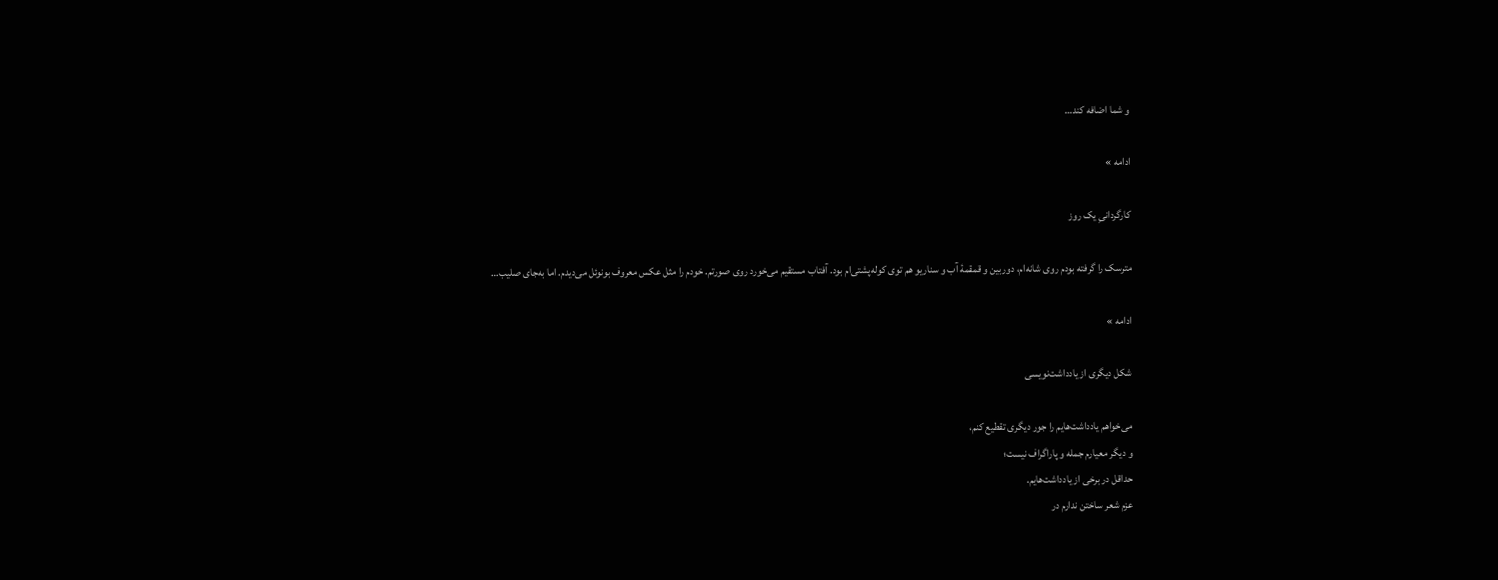و شما اضافه کند…

ادامه »

کارگردانیِ یک روز

مترسک را گرفته‌ بودم روی شانه‌ام، دوربین و قمقمۀ آب و سناریو هم توی کوله‌پشتی‌ام بود. آفتاب مستقیم می‌خورد روی صورتم. خودم را مثل عکس معروف بونوئل می‌دیدم. اما به‌جای صلیب…

ادامه »

شکل دیگری از یادداشت‌نویسی

می‌خواهم یادداشت‌هایم را جور دیگری تقطیع کنم،
و دیگر معیارم جمله و پاراگراف نیست؛
حداقل در برخی از یادداشت‌هایم.
عزم شعر ساختن ندارم در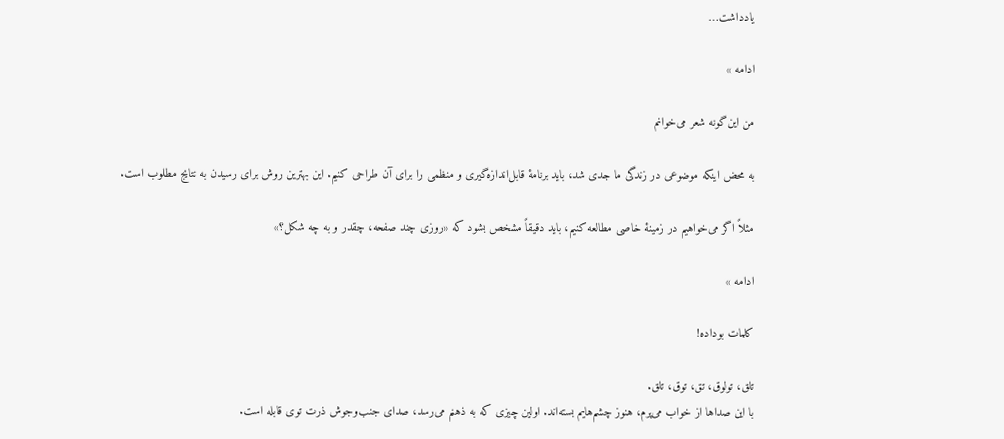یادداشت…

ادامه »

من این‌گونه شعر می‌خوانم

به محض اینکه موضوعی در زندگی ما جدی شد، باید برنامۀ قابل‌اندازه‌گیری و منظمی را برای آن طراحی کنیم. این بهترین روش برای رسیدن به نتایج مطلوب است.

مثلاً اگر می‌خواهیم در زمینۀ خاصی مطالعه کنیم، باید دقیقاً مشخص بشود که «روزی چند صفحه، چقدر و به چه شکل؟»

ادامه »

کلمات بوداده!

تلق، تولوق، تق، توق، تلق.
با این صداها از خواب می‌پرم، هنوز چشم‌هایم بسته‌اند. اولین چیزی که به ذهنم می‌رسد، صدای جنب‌وجوش ذرت‌ توی قابله است.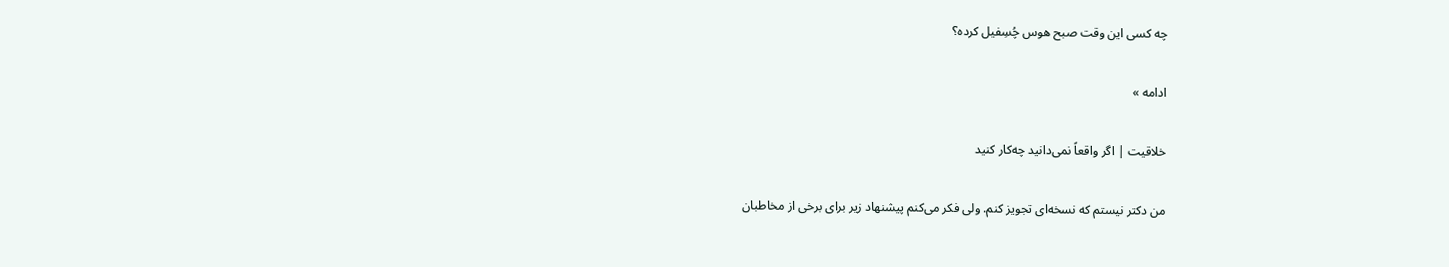چه کسی این وقت صبح هوس چُسِفیل کرده؟

ادامه »

خلاقیت | اگر واقعاً نمی‌دانید چه‌کار کنید

من دکتر نیستم که نسخه‌ای تجویز کنم. ولی فکر می‌کنم پیشنهاد زیر برای برخی از مخاطبان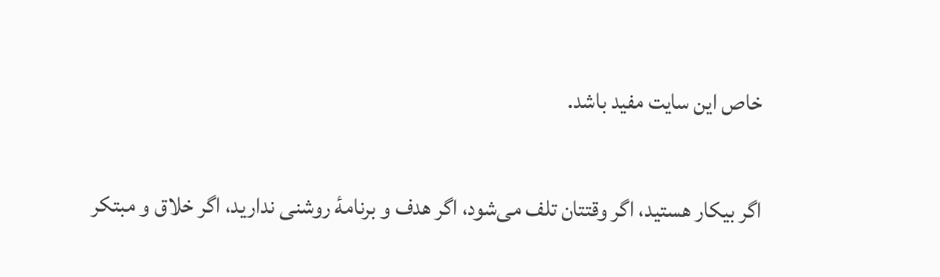خاص این سایت مفید باشد.

اگر بیکار هستید، اگر وقتتان تلف می‌شود، اگر هدف و برنامۀ روشنی ندارید، اگر خلاق و مبتکر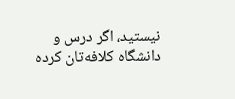نیستید، اگر درس و دانشگاه کلافه‌تان کرده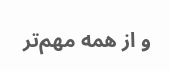و از همه مهم‌تر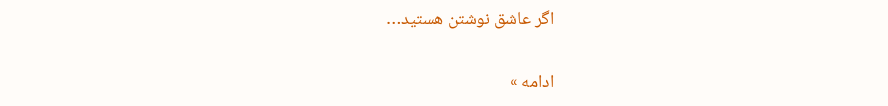اگر عاشق نوشتن هستید…

ادامه »